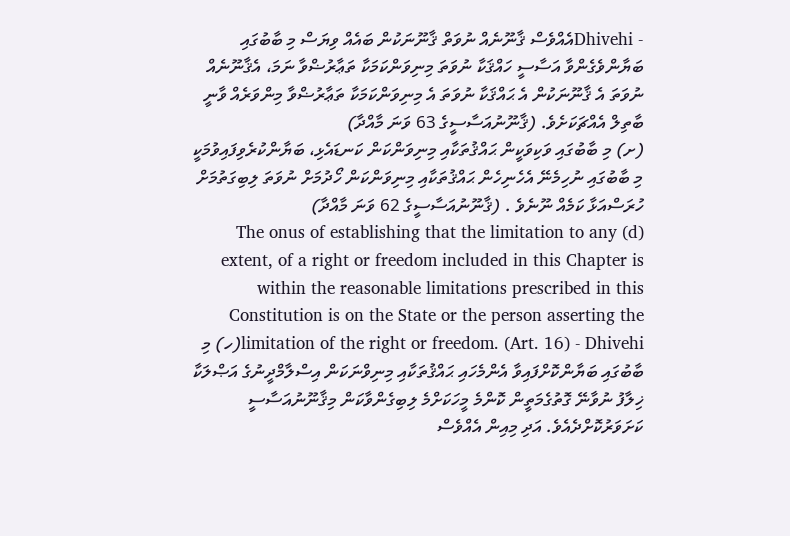- Dhivehiއެއްވެސް ޤާނޫނެއް ނުވަތް ޤާނޫނަކުން ބައެއް ވިޔަސް މި ބާބުގައި ބަޔާންވެގެންވާ އަސާސީ ހައްޤަކާ ނުވަތަ މިނިވަންކަމަކާ ތަޢާރުޟްވާ ނަމަ، އެޤާނޫނެއް ނުވަތަ އެ ޤާނޫނަކުން އެ ޙައްޤަކާ ނުވަތަ އެ މިނިވަންކަމަކާ ތަޢާރުޟްވާ މިންވަރެއް ވާނީ ބާތިލް އެއްޗަކަށެވެ. (ޤާނޫނުއަސާސީގެ 63 ވަނަ މާއްދާ)
(ށ) މި ބާބުގައި ވަކިވަކީން ޙައްޤުތަކާއި މިނިވަންކަން ކަނޑައެޅި، ބަޔާންކުރެވިފައިވުމަކީ މި ބާބުގައި ނުހިމެނޭ އެހެނިހެން ޙައްޤުތަކާއި މިނިވަންކަން ހޯދުމަށް ނުވަތަ ލިބިގަތުމަށް ހުރަސްއަޅާ ކަމެއް ނޫނެވެ . (ޤާނޫނުއަސާސީގެ 62 ވަނަ މާއްދާ)
(d) The onus of establishing that the limitation to any extent, of a right or freedom included in this Chapter is within the reasonable limitations prescribed in this Constitution is on the State or the person asserting the limitation of the right or freedom. (Art. 16) - Dhivehi(ހ) މި ބާބުގައި ބަޔާންކޮށްފައިވާ އެންމެހައި ޙައްޤުތަކާއި މިނިވްނަކަން އިސްލާމްދީނުގެ އަޞްލަކާ ޚިލާފު ނުވާނޭ ގޮތުގެމަތީން ކޮންމެ މީހަކަށްމެ ލިބިގެންވާކަން މިޤާނޫނުއަސާސީ ކަށަވަރުކޮށްދެއެވެ. އަދި މިއިން އެއްވެސް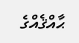ޙާއްޤެއްގެ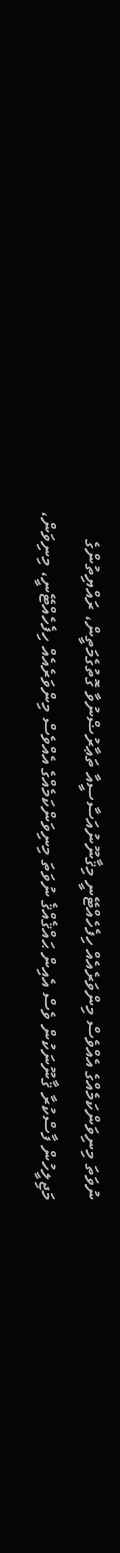ނުވަތަ މިނިވަންކަމެއްގެ އެއްވެސް މިންވަރެއެއް ހިފެހެއްޓޭނީ މިޤާނޫނުއަސާސީއާ ތަޢާރުޟްނުވާ ގޮތުގެމަތީން، ރައްޔިތުންގެ މަޖިލީހުން ފާސްކުރާ ޤާނޫނަކުން ވެސް އެއިން ޙައްޤެއްޤެ ނުވަތަ މިނިވަންކަމެއްގެ އެއްވެސް މިންވަރެއެއް ހިފެހެއްޓޭނީ، މިނިވަން،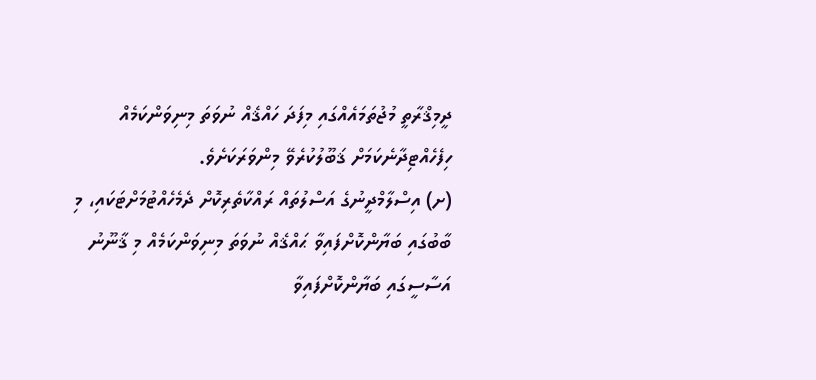ދީމިޤްރާތީ މުޖުތަމައެއްގައި މިފަދަ ހައްޤެއް ނުވަތަ މިނިވަންކަމެއް ހިފެހެއްޓިދާނެކަމަށް ޤަބޫލުކުރެވޭ މިންވަރަކަށެވެ.
(ށ) އިސްލާމްދީނުގެ އަސްލުތައް ރައްކާތެރިކޮށް ދެމެހެއްޓުމަށްޓަކައި، މި ބާބުގައި ބަޔާންކޮށްފައިވާ ޙައްޤެއް ނުވަތަ މިނިވަންކަމެއް މި ޤާނޫނު އަސާސީގައި ބަޔާންކޮށްފައިވާ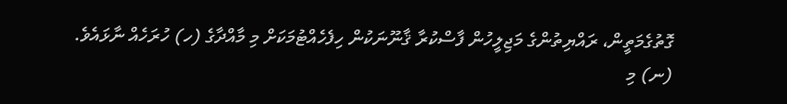ގޮތުގެމަތީން، ރައްޔިތުންގެ މަޖިލީހުން ފާސްކުރާ ޤާނޫނަކުން ހިފެހެއްޓުމަކަށް މި މާއްދާގެ (ހ) ހުރަހެއް ނާޅައެވެ.
(ނ) މި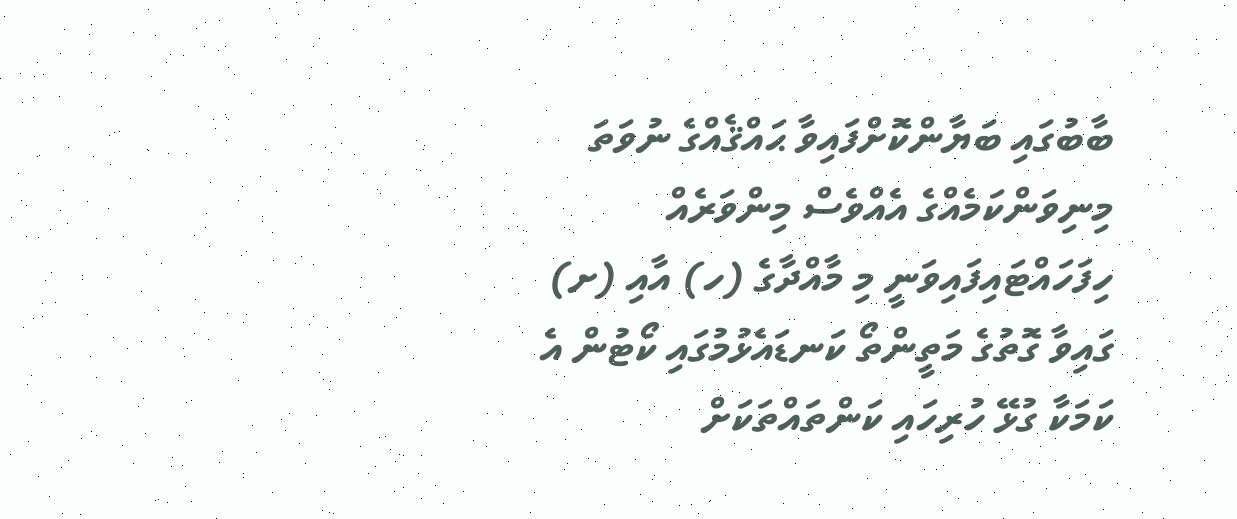ބާބުގައި ބަޔާންކޮށްފައިވާ ޙައްޤެއްގެ ނުވަތަ މިނިވަންކަމެއްގެ އެއްވެސް މިންވަރެއް ހިފަހައްޓައިފައިވަނީ މި މާއްދާގެ (ހ) އާއި (ށ) ގައިވާ ގޮތުގެ މަތީންތޯ ކަނޑައެޅުމުގައި ކޯޓުން އެ ކަމަކާ ގުޅޭ ހުރިހައި ކަންތައްތަކަށް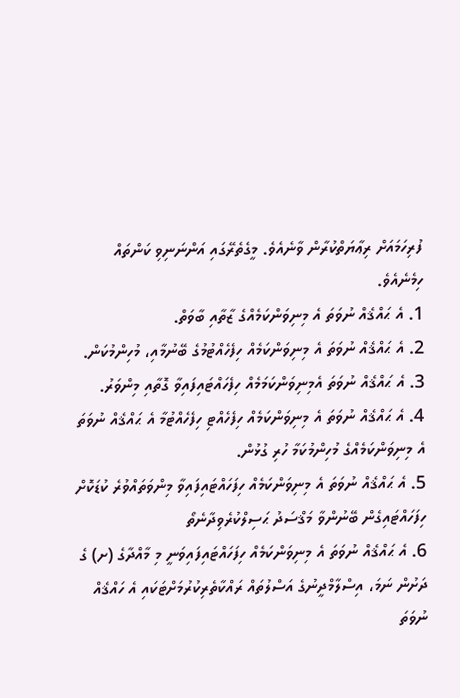ފުރިހަމައަށް ރިޢާޔަތްކުރާން ވާނެއެވެ. މީގެތެރޭގައި އަންނަނިވި ކަންތައް ހިމެނެއެވެ.
1. އެ ޙައްޤެއް ނުވަތަ އެ މިނިވަންކަމެއްގެ ޒާތާއި ބާވަތް.
2. އެ ޙައްޤެއް ނުވަތަ އެ މިނިވަންކަމެއް ހިފެހެއްޓުމުގެ ބޭނުމާއި، މުހިންމުކަން.
3. އެ ޙައްޤެއް ނުވަތަ އެމިނިވަންކަމަމެއް ހިފެހައްޓައިފައިވާ ގޮތާއި މިންވަރު.
4. އެ ޙައްޤެއް ނުވަތަ އެ މިނިވަންކަމެއް ހިފެހެއްޓި ހިފެހެއްޓުމާ އެ ޙައްޤެއް ނުވަތަ އެ މިނިވަންކަމެއްގެ މުހިންމުކަމާ ހުރި ގުޅުން.
5. އެ ޙައްޤެއް ނުވަތަ އެ މިނިވަންކަމެއް ހިފަހައްޓައިފައިވާ މިންވަތައްވުރެ ކުޑަކޮށް ހިފަހައްޓައިގެން ބޭނުންވާ މަޤްސަދު ޙަސިލްކުރެވިދާނެތޯ
6. އެ ޙައްޤެއް ނުވަތަ އެ މިނިވަންކަމެއް ހިފަހައްޓައިފައިވަނީ މި މާއްދާގެ (ށ) ގެ ދަށުން ނަމަ، އިސްލާމްދީނުގެ އަސްލުތައް ރައްކާތެރިކުރުމަށްޓަކައި އެ ހައްޤެއް ނުވަތަ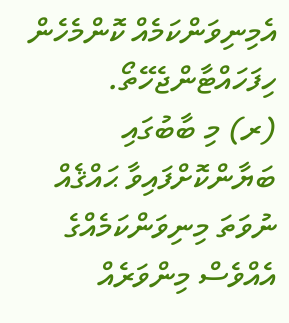އެމިނިވަންކަމެއް ކޮންމެހެން ހިފަހައްޓާންޖެހޭތޯ.
(ރ) މި ބާބުގައި ބަޔާންކޮށްފައިވާ ޙައްޤެއް ނުވަތަ މިނިވަންކަމެއްގެ އެއްވެސް މިންވަރެއް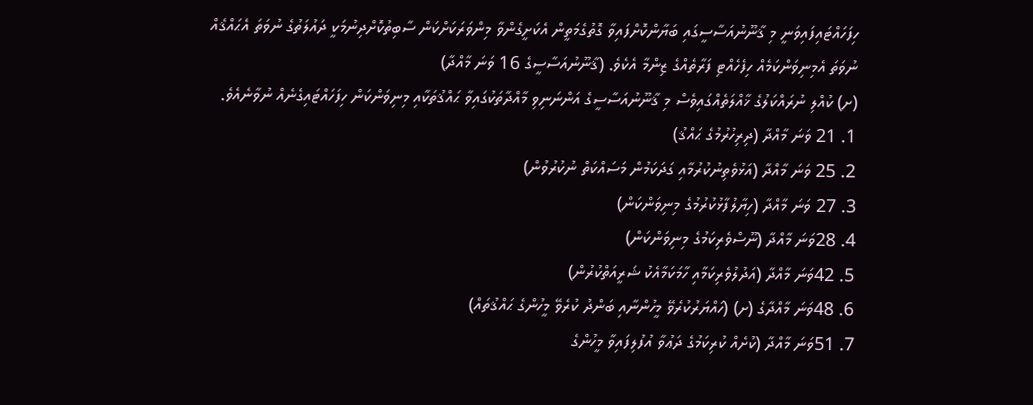ހިފަހައްޓައިފައިވަނީ މި ޤާނޫނުއަސާސީގައި ބަޔާންކޮށްފައިވާ ގޮތުގެމަތީން އެކަށީގެންވާ މިންވަރަކަށްކަން ސާބިތުކޮށްދިނުމަކީ ދައުލަތުގެ ނުވަތަ އެޙައްޤެއް ނުވަތަ އެމިނިވަންކަމެއް ހިފެހެއްޓި ފަރާތެއްގެ ޒިންމާ އެކެވެ. (ޤާނޫނުއަސާސީގެ 16 ވަނަ މާއްދާ)
(ށ) ކުއްލި ނުރައްކަލުގެ ޚާއްލަތެއްގައިވެސް މި ޤާނޫނުއަސާސީގެ އަންނަނިވި މާއްދާތަކުގައިވާ ޙައްޤުތަކާއި މިނިވަންކަން ހިފަހައްޓައިގެނެއް ނުވާނެއެވެ.
1. 21 ވަނަ މާއްދާ (ދިރިހުރުމުގެ ޙައްޤު)
2. 25 ވަނަ މާއްދާ (އަޅުވެތިނުކުރުމާއި ގަދަކަމުން މަސައްކަތް ނުކުރުވުން)
3. 27 ވަނަ މާއްދާ (ހިޔާލުފާޅުކުރުމުގެ މިނިވަންކަން)
4. 28ވަނަ މާއްދާ (ނޫސްވެރިކަމުގެ މިނިވަންކަން)
5. 42ވަނަ މާއްދާ (އަދުލުވެރިކަމާއި ހާމަކަމާއެކު ޝަރީއަތްކުރުން)
6. 48ވަނަ މާއްދާގެ (ށ) (ހައްޔަރުކުރެވޭ މީހުންނާއި ބަންދު ކުރެވޭ މީހުންގެ ޙައްޤުތައް)
7. 51ވަނަ މާއްދާ (ކުށެއް ކުރިކަމުގެ ދަޢުވާ އުފުލިފައިވާ މީހުންގެ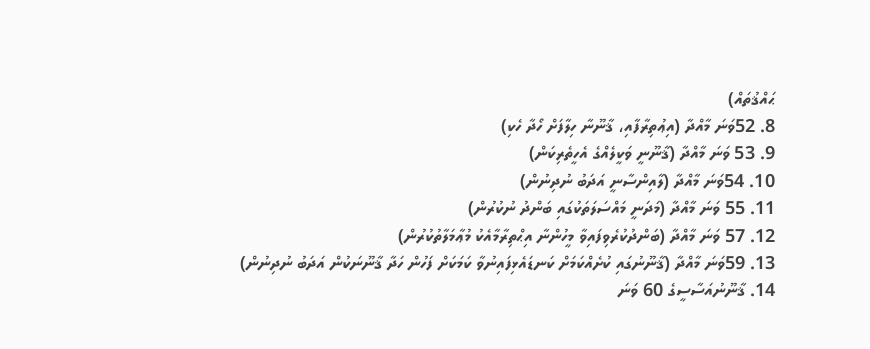ޙައްޤުތައް)
8. 52ވަނަ މާއްދާ (އިޢުތިރާފާއި، ޤާނޫނާ ހިލާފަށް ހޯދާ ހެކި)
9. 53 ވަނަ މާއްދާ (ޤާނޫނީ ވަކީލެއްގެ އެހީތެރިކަން)
10. 54ވަނަ މާއްދާ (ލާއިންސާނީ އަދަބު ނުދިނުން)
11. 55 ވަނަ މާއްދާ (މަދަނީ މައްސަލަތަކުގައި ބަންދު ނުކުރުން)
12. 57 ވަނަ މާއްދާ (ބަންދުކުރެވިފައިވާ މީހުންނާ އިޙްތިރާމާއެކު މުޢާމަލާތުކުރުން)
13. 59ވަނަ މާއްދާ (ޤާނޫނުގައި ކުށެއްކަމަށް ކަނޑައެޅިފައިނުވާ ކަމަކަށް ފަހުން ހަދާ ޤާނޫނަކުން އަދަބު ނުދިނުން)
14. ޤާނޫނުއަސާސީގެ 60 ވަނަ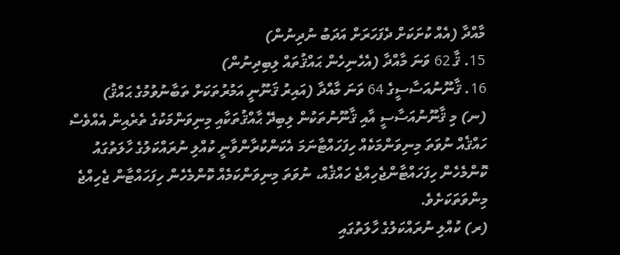މާއްދާ (އެއް ކުށަކަށް ދެފަހަރަށް އަދަބު ނުދިނުން)
15. ޤާ 62 ވަނަ މާއްދާ (އެހެނިހެން ޙައްޤުތައް ލިބިދިނުން)
16. ޤާނޫނުއަސާސީގެ 64 ވަނަ މާއްދާ (އައިރު ޤަނޫނީ އަމުރުތަކަށް ތަބާނުވުމުގެ ޙައްޤު)
(ނ) މި ޤާނޫނުއަސާސީ އާއި ޤާނޫނުތަކުން ލިބިދޭ ޙާއްޤުތަކާއި މިނިވަންމަކުގެ ތެރެއިން އެއްވެސް ހައްޤެއް ނުވަތަ މިނިވަންމަކެއް ހިފަހައްޓާނަމަ އެކަންކުރާންވާނީ ކުއްލި ނުރައްކަލުގެ ހާލަތުގައު ކޮންމެހެން ހިފަހައްޓާންޖެހިއްޖެ ހައްޤެއް، ނުވަތަ މިނިވަންކަމެއް ކޮންމެހެން ހިފަހައްޓާން ޖެހިއްޖެ މިންވަތަކަށެވެ.
(ރ) ކުއްލި ނުރައްކަލުގެ ހާލަތުގައި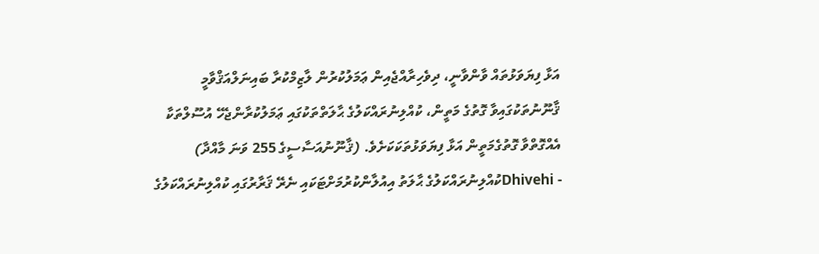އަޅާ ފިޔަވަޅުތައް ވާންވާނީ، ދިވެހިރާއްޖެއިން ޢަމަލުކުރުން ލާޒިމްކުރާ ބައިނަލްއަޤްވާމީ ޤާނޫނުތަކުގައިވާ ގޮތުގެ މަތީން، ކުއްލިނުރައްކަލުގެ ޙާލަތްތަކުގައި ޢަމަލުކުރާންޖެހޭ އުސޫލްތަކާ އެއްގޮތްވާ ގޮތުގެމަތީން އަޅާ ފިޔަވަޅުތަކަކަށެވެ. (ޤާނޫނުއަސާސީގެ 255 ވަނަ މާއްދާ)
- Dhivehiކުއްލިނުރައްކަލުގެ ޙާލަތު އިއުލާންކުރުމަށްޓަކައި ނެރޭ ޤަރާރުގައި ކުއްލިނުރައްކަލުގެ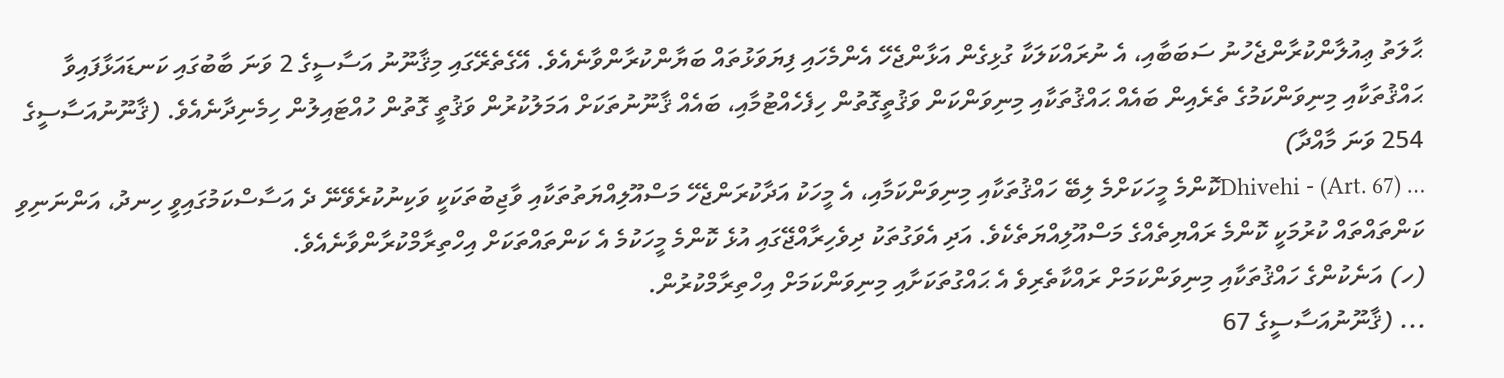ޙާލަތު ޢިއުލާންކުރާންޖެހުނު ސަބަބާއި، އެ ނުރައްކަލަކާ ގުޅިގެން އަޅާންޖެހޭ އެންމެހައި ފިޔަވަޅުތައް ބަޔާންކުރާންވާނެއެވެ. އޭގެތެރޭގައި މިޤާނޫނު އަސާސީގެ 2 ވަނަ ބާބުގައި ކަނޑައަޅާފައިވާ ޙައްޤުތަކާއި މިނިވަންކަމުގެ ތެރެއިން ބައެއް ޙައްޤުތަކާއި މިނިވަންކަން ވަޤުތީގޮތުން ހިފެހެއްޓުމާއި، ބައެއް ޤާނޫނުތަކަށް އަމަލުކުރުން ވަޤުތީ ގޮތުން ހުއްޓައިލުން ހިމެނިދާނެއެވެ. (ޤާނޫނުއަސާސީގެ 254 ވަނަ މާއްދާ)
… (Art. 67) - Dhivehiކޮންމެ މީހަކަށްމެ ލިބޭ ހައްޤުތަކާއި މިނިވަންކަމާއި، އެ މީހަކު އަދާކުރަންޖެހޭ މަސްއޫލިއްޔަތުތަކާއި ވާޖިބުތަކަކީ ވަކިނުކުރެވޭނޭ ދެ އަސާސްކަމުގައިވީ ހިނދު، އަންނަނިވި ކަންތައްތައް ކުރުމަކީ ކޮންމެ ރައްޔިތެއްގެ މަސްއޫލިއްޔަތެކެވެ. އަދި އެވަގުތަކު ދިވެހިރާއްޖޭގައި އުޅެ ކޮންމެ މީހަކުމެ އެ ކަންތައްތަކަށް އިހްތިރާމްކުރާންވާނެއެވެ.
(ހ) އަނެކުންގެ ހައްޤުތަކާއި މިނިވަންކަމަށް ރައްކާތެރިވެ އެ ޙައްގުތަކަށާއި މިނިވަންކަމަށް އިހްތިރާމްކުރުން.
... (ޤާނޫނުއަސާސީގެ 67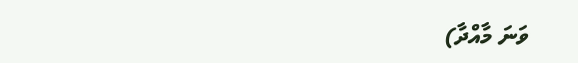ވަނަ މާއްދާ)